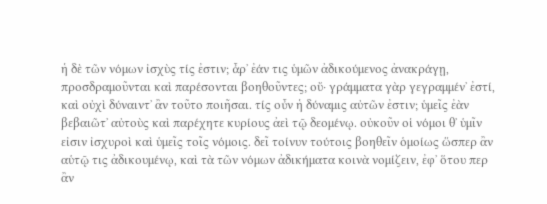ἡ δὲ τῶν νόμων ἰσχὺς τίς ἐστιν; ἆρʼ ἐάν τις ὑμῶν ἀδικούμενος ἀνακράγῃ, προσδραμοῦνται καὶ παρέσονται βοηθοῦντες; οὔ· γράμματα γὰρ γεγραμμένʼ ἐστί, καὶ οὐχὶ δύναιντʼ ἂν τοῦτο ποιῆσαι. τίς οὖν ἡ δύναμις αὐτῶν ἐστιν; ὑμεῖς ἐὰν βεβαιῶτʼ αὐτοὺς καὶ παρέχητε κυρίους ἀεὶ τῷ δεομένῳ. οὐκοῦν οἱ νόμοι θʼ ὑμῖν εἰσιν ἰσχυροὶ καὶ ὑμεῖς τοῖς νόμοις. δεῖ τοίνυν τούτοις βοηθεῖν ὁμοίως ὥσπερ ἂν αὑτῷ τις ἀδικουμένῳ, καὶ τὰ τῶν νόμων ἀδικήματα κοινὰ νομίζειν, ἐφʼ ὅτου περ ἂν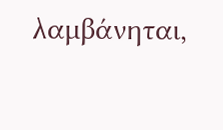λαμβάνηται,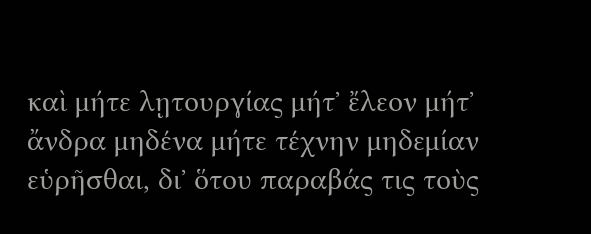καὶ μήτε λῃτουργίας μήτʼ ἔλεον μήτʼ ἄνδρα μηδένα μήτε τέχνην μηδεμίαν εὑρῆσθαι, διʼ ὅτου παραβάς τις τοὺς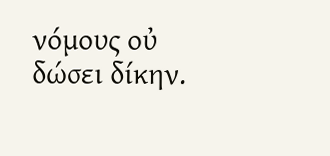νόμους οὐ δώσει δίκην.